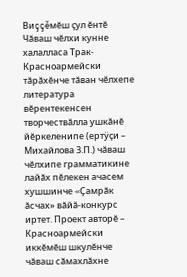Виççĕмĕш çул ĕнтĕ Чăваш чĕлхи кунне халалласа Трак-Красноармейски тăрăхĕнче тăван чĕлхепе литература вĕрентекенсен творчествăлла ушкăнĕ йĕркеленипе (ертÿçи – Михайлова З.П.) чăваш чĕлхипе грамматикине лайăх пĕлекен ачасем хушшинче «Çамрăк ăсчах» вăйă-конкурс иртет. Проект авторĕ – Красноармейски иккĕмĕш шкулĕнче чăваш сăмахлăхне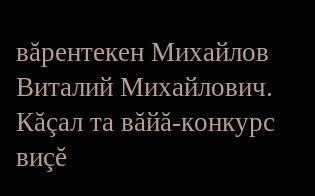вăрентекен Михайлов Виталий Михайлович. Кăçал та вăйă-конкурс виçĕ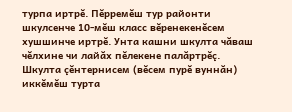турпа иртрĕ. Пĕрремĕш тур районти шкулсенче 10-мĕш класс вĕренекенĕсем хушшинче иртрĕ. Унта кашни шкулта чăваш чĕлхине чи лайăх пĕлекене палăртрĕç. Шкулта çĕнтернисем (вĕсем пурĕ вуннăн) иккĕмĕш турта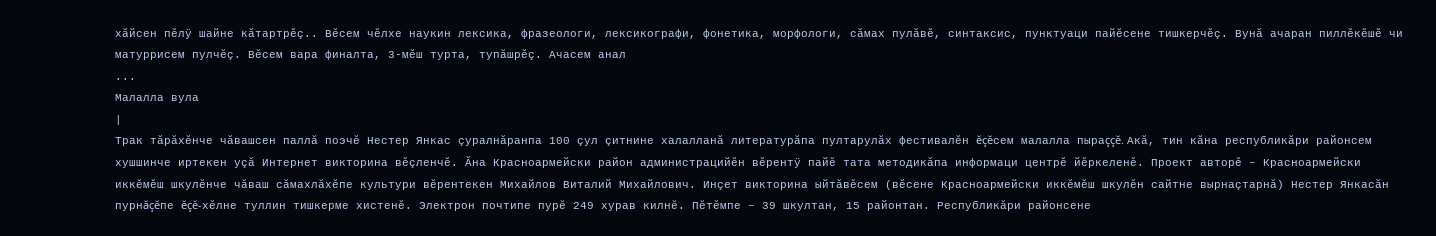хăйсен пĕлÿ шайне кăтартрĕç.. Вĕсем чĕлхе наукин лексика, фразеологи, лексикографи, фонетика, морфологи, сăмах пулăвĕ, синтаксис, пунктуаци пайĕсене тишкерчĕç. Вунă ачаран пиллĕкĕшĕ чи матуррисем пулчĕç. Вĕсем вара финалта, 3-мĕш турта, тупăшрĕç. Ачасем анал
...
Малалла вула
|
Трак тăрăхĕнче чăвашсен паллă поэчĕ Нестер Янкас çуралнăранпа 100 çул çитнине халалланă литературăпа пултарулăх фестивалĕн ĕçĕсем малалла пыраççĕ. Акă, тин кăна республикăри районсем хушшинче иртекен уçă Интернет викторина вĕçленчĕ. Ăна Красноармейски район администрацийĕн вĕрентÿ пайĕ тата методикăпа информаци центрĕ йĕркеленĕ. Проект авторĕ – Красноармейски иккĕмĕш шкулĕнче чăваш сăмахлăхĕпе культури вĕрентекен Михайлов Виталий Михайлович. Инçет викторина ыйтăвĕсем (вĕсене Красноармейски иккĕмĕш шкулĕн сайтне вырнаçтарнă) Нестер Янкасăн пурнăçĕпе ĕçĕ-хĕлне туллин тишкерме хистенĕ. Электрон почтипе пурĕ 249 хурав килнĕ. Пĕтĕмпе – 39 шкултан, 15 районтан. Республикăри районсене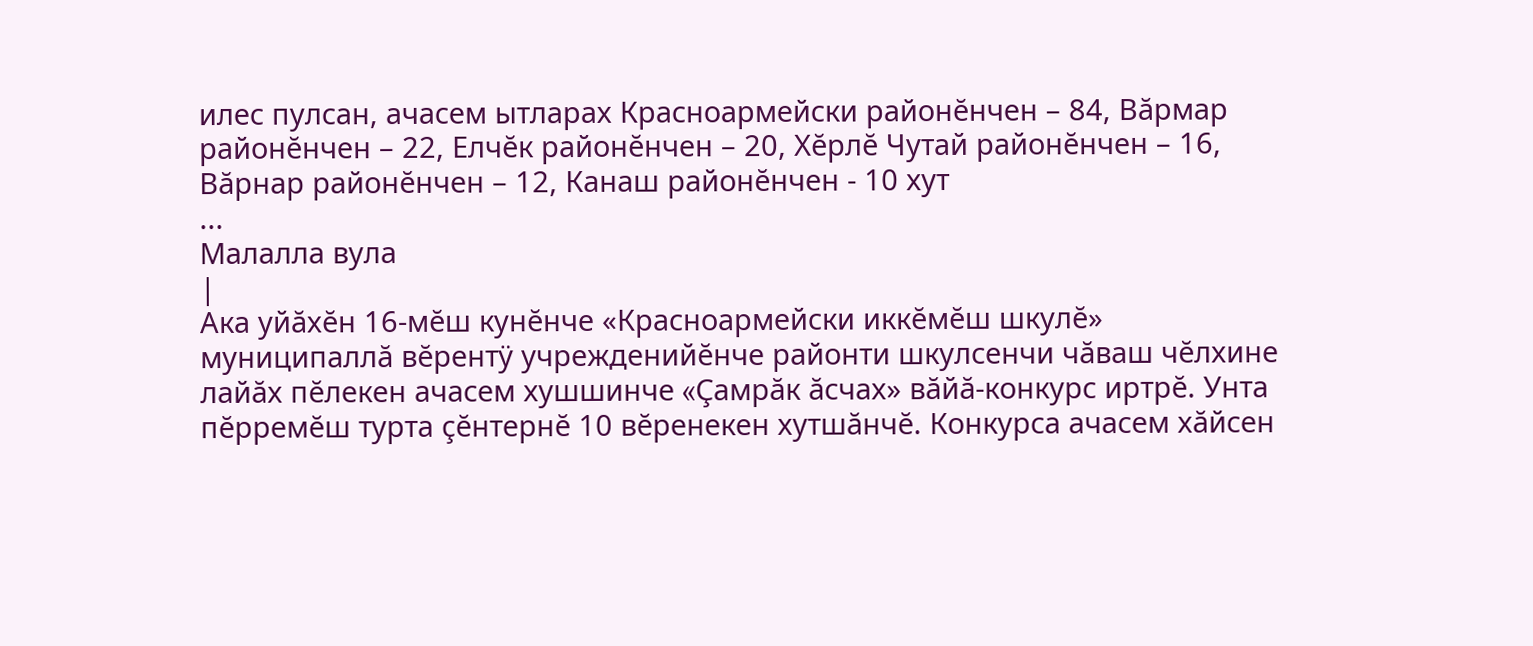илес пулсан, ачасем ытларах Красноармейски районĕнчен – 84, Вăрмар районĕнчен – 22, Елчĕк районĕнчен – 20, Хĕрлĕ Чутай районĕнчен – 16, Вăрнар районĕнчен – 12, Канаш районĕнчен - 10 хут
...
Малалла вула
|
Ака уйăхĕн 16-мĕш кунĕнче «Красноармейски иккĕмĕш шкулĕ» муниципаллă вĕрентÿ учрежденийĕнче районти шкулсенчи чăваш чĕлхине лайăх пĕлекен ачасем хушшинче «Çамрăк ăсчах» вăйă-конкурс иртрĕ. Унта пĕрремĕш турта çĕнтернĕ 10 вĕренекен хутшăнчĕ. Конкурса ачасем хăйсен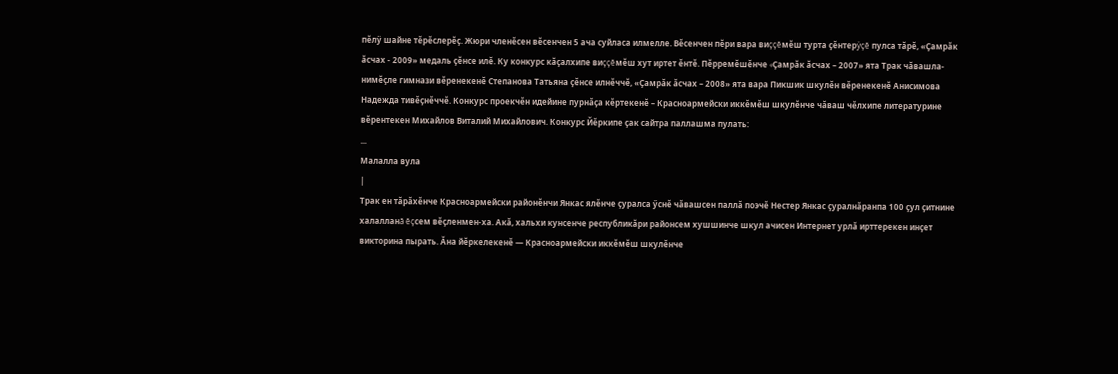пĕлÿ шайне тĕрĕслерĕç. Жюри членĕсен вĕсенчен 5 ача суйласа илмелле. Вĕсенчен пĕри вара виççĕмĕш турта çĕнтерÿçĕ пулса тăрĕ, «Çамрăк ăсчах - 2009» медаль çĕнсе илĕ. Ку конкурс кăçалхипе виççĕмĕш хут иртет ĕнтĕ. Пĕрремĕшĕнче «Çамрăк ăсчах – 2007» ята Трак чăвашла-нимĕçле гимнази вĕренекенĕ Степанова Татьяна çĕнсе илнĕччĕ, «Çамрăк ăсчах – 2008» ята вара Пикшик шкулĕн вĕренекенĕ Анисимова Надежда тивĕçнĕччĕ. Конкурс проекчĕн идейине пурнăçа кĕртекенĕ – Красноармейски иккĕмĕш шкулĕнче чăваш чĕлхипе литературине вĕрентекен Михайлов Виталий Михайлович. Конкурс Йĕркипе çак сайтра паллашма пулать:
...
Малалла вула
|
Трак ен тăрăхĕнче Красноармейски районĕнчи Янкас ялĕнче çуралса ӳснĕ чăвашсен паллă поэчĕ Нестер Янкас çуралнăранпа 100 çул çитнине халалланă ĕçсем вĕçленмен-ха. Акă, хальхи кунсенче республикăри районсем хушшинче шкул ачисен Интернет урлă ирттерекен инçет викторина пырать. Ăна йĕркелекенĕ — Красноармейски иккĕмĕш шкулĕнче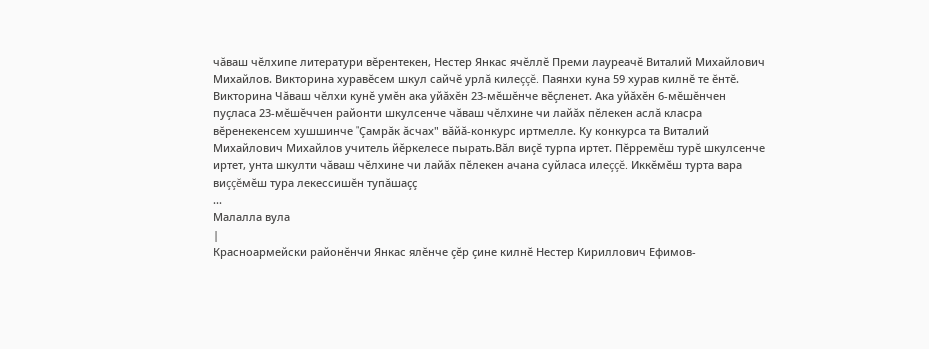чăваш чĕлхипе литератури вĕрентекен, Нестер Янкас ячĕллĕ Преми лауреачĕ Виталий Михайлович Михайлов. Викторина хуравĕсем шкул сайчĕ урлă килеççĕ. Паянхи куна 59 хурав килнĕ те ĕнтĕ. Викторина Чăваш чĕлхи кунĕ умĕн ака уйăхĕн 23-мĕшĕнче вĕçленет. Ака уйăхĕн 6-мĕшĕнчен пуçласа 23-мĕшĕччен районти шкулсенче чăваш чĕлхине чи лайăх пĕлекен аслă класра вĕренекенсем хушшинче "Çамрăк ăсчах" вăйă-конкурс иртмелле. Ку конкурса та Виталий Михайлович Михайлов учитель йĕркелесе пырать.Вăл виçĕ турпа иртет. Пĕрремĕш турĕ шкулсенче иртет, унта шкулти чăваш чĕлхине чи лайăх пĕлекен ачана суйласа илеççĕ. Иккĕмĕш турта вара виççĕмĕш тура лекессишĕн тупăшаçç
...
Малалла вула
|
Красноармейски районĕнчи Янкас ялĕнче çĕр çине килнĕ Нестер Кириллович Ефимов-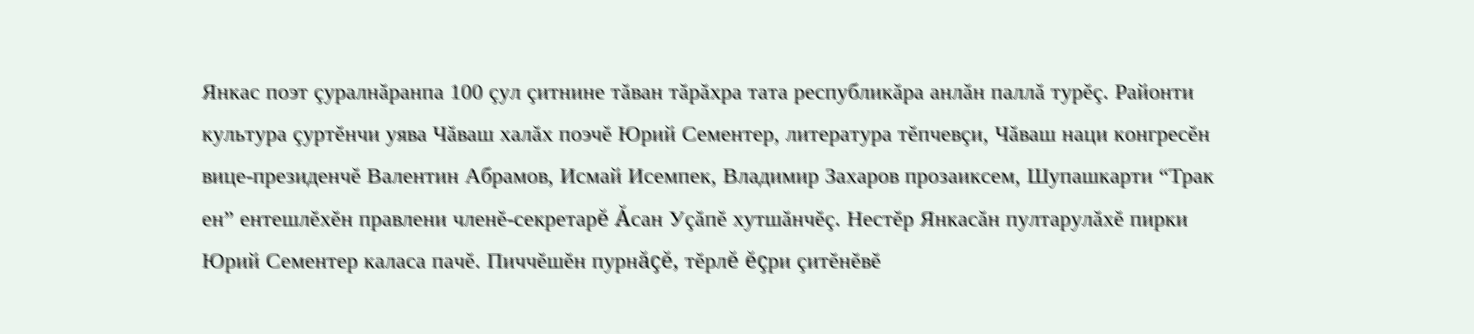Янкас поэт çуралнăранпа 100 çул çитнине тăван тăрăхра тата республикăра анлăн паллă турĕç. Районти культура çуртĕнчи уява Чăваш халăх поэчĕ Юрий Сементер, литература тĕпчевçи, Чăваш наци конгресĕн вице-президенчĕ Валентин Абрамов, Исмай Исемпек, Владимир Захаров прозаиксем, Шупашкарти “Трак ен” ентешлĕхĕн правлени членĕ-секретарĕ Ăсан Уçăпĕ хутшăнчĕç. Нестĕр Янкасăн пултарулăхĕ пирки Юрий Сементер каласа пачĕ. Пиччĕшĕн пурнăçĕ, тĕрлĕ ĕçри çитĕнĕвĕ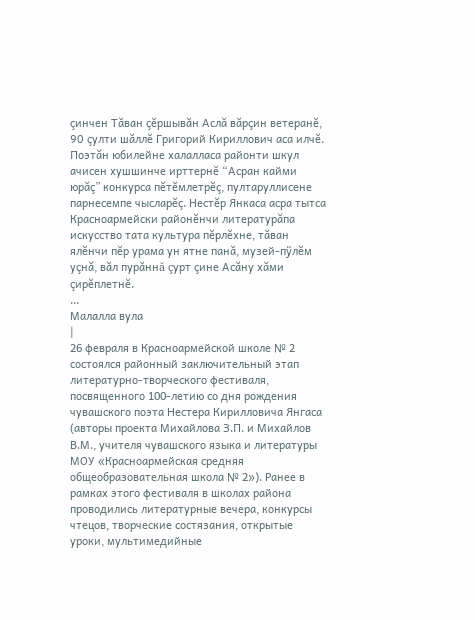çинчен Тăван çĕршывăн Аслă вăрçин ветеранĕ, 90 çулти шăллĕ Григорий Кириллович аса илчĕ. Поэтăн юбилейне халалласа районти шкул ачисен хушшинче ирттернĕ “Асран кайми юрăç” конкурса пĕтĕмлетрĕç, пултаруллисене парнесемпе чысларĕç. Нестĕр Янкаса асра тытса Красноармейски районĕнчи литературăпа искусство тата культура пĕрлĕхне, тăван ялĕнчи пĕр урама ун ятне панă, музей-пÿлĕм уçнă, вăл пурăннă çурт çине Асăну хăми çирĕплетнĕ.
...
Малалла вула
|
26 февраля в Красноармейской школе № 2 состоялся районный заключительный этап литературно-творческого фестиваля, посвященного 100-летию со дня рождения чувашского поэта Нестера Кирилловича Янгаса (авторы проекта Михайлова З.П. и Михайлов В.М., учителя чувашского языка и литературы МОУ «Красноармейская средняя общеобразовательная школа № 2»). Ранее в рамках этого фестиваля в школах района проводились литературные вечера, конкурсы чтецов, творческие состязания, открытые уроки, мультимедийные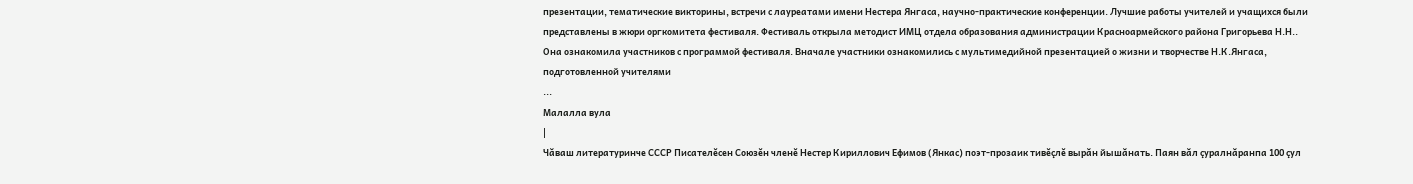презентации, тематические викторины, встречи с лауреатами имени Нестера Янгаса, научно-практические конференции. Лучшие работы учителей и учащихся были представлены в жюри оргкомитета фестиваля. Фестиваль открыла методист ИМЦ отдела образования администрации Красноармейского района Григорьева Н.Н.. Она ознакомила участников с программой фестиваля. Вначале участники ознакомились с мультимедийной презентацией о жизни и творчестве Н.К.Янгаса, подготовленной учителями
...
Малалла вула
|
Чăваш литературинче СССР Писателĕсен Союзĕн членĕ Нестер Кириллович Ефимов (Янкас) поэт-прозаик тивĕçлĕ вырăн йышăнать. Паян вăл çуралнăранпа 100 çул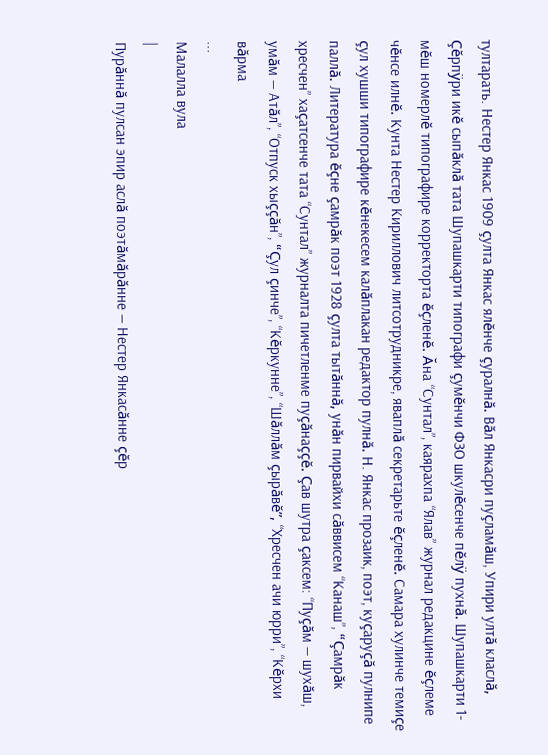тултарать. Нестер Янкас 1909 çулта Янкас ялĕнче çуралнă. Вăл Янкасри пуçламăш, Упири ултă класлă, Çĕрпÿри икĕ сыпăклă тата Шупашкарти типографи çумĕнчи ФЗО шкулĕсенче пĕлÿ пухнă. Шупашкарти 1-мĕш номерлĕ типографире корректорта ĕçленĕ. Ăна “Сунтал”, каярахпа “Ялав” журнал редакцине ĕçлеме чĕнсе илнĕ. Кунта Нестер Кириллович литсотрудникре, яваплă секретарьте ĕçленĕ. Самара хулинче темиçе çул хушши типографире кĕнекесем калăплакан редактор пулнă. Н. Янкас прозаик, поэт, куçаруçă пулнипе паллă. Литература ĕçне çамрăк поэт 1928 çулта тытăннă, унăн пирвайхи сăввисем “Канаш”, “Çамрăк хресчен” хаçатсенче тата “Сунтал” журналта пичетленме пуçăнаççĕ. Çав шутра çаксем: “Пуçăм — шухăш, умăм — Атăл”, “Отпуск хыççăн”, “Çул çинче”, “Кĕркунне”, “Шăллăм çырăвĕ”, “Хресчен ачи юрри”, “Кĕрхи вăрма
...
Малалла вула
|
Пурăннă пулсан эпир аслă поэтăмăрăнне — Нестер Янкасăнне çĕр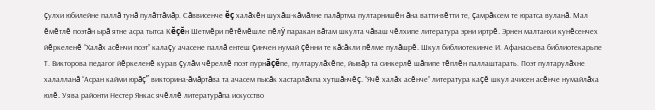çулхи юбилейне паллă тунă пулăттăмăр. Сăввисенче ĕç халăхĕн шухăш-кăмăлне палăртма пултарнишĕн ăна ватти-вĕтти те, çамрăксем те юратса вуланă. Мал ĕмĕтлĕ поэтăн ырă ятне асра тытса Кĕçĕн Шетмĕри пĕтĕмĕшле пĕлÿ паракан вăтам шкулта чăваш чĕлхипе литература эрни иртрĕ. Эрнен малтанхи кунĕсенчех йĕркеленĕ “Халăх асĕнчи поэт” калаçу ачасене паллă ентеш çинчен нумай çĕнни те кăсăкли пĕлме пулăшрĕ. Шкул библиотекинче И. Афанасьева библиотекарьпе Т. Викторова педагог йĕркеленĕ курав çулăм чĕреллĕ поэт пурнăçĕпе, пултарулăхĕпе, йывăр та синкерлĕ шăпипе тĕплĕн паллаштарать. Поэт пултарулăхне халалланă “Асран кайми юрăç” викторина-ăмăртăва та ачасем пысăк хастарлăхпа хутшăнчĕç. “Ячĕ халăх асĕнче” литература каçĕ шкул ачисен асĕнче нумайлăха юлĕ. Уява районти Нестер Янкас ячĕллĕ литературăпа искусство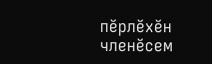пĕрлĕхĕн членĕсем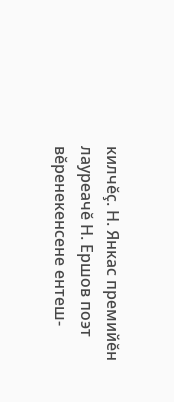килчĕç. Н. Янкас премийĕн лауреачĕ Н. Ершов поэт вĕренекенсене ентеш-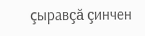çыравçă çинчен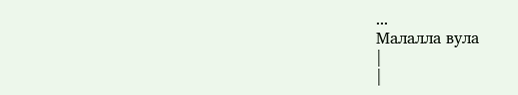...
Малалла вула
|
|